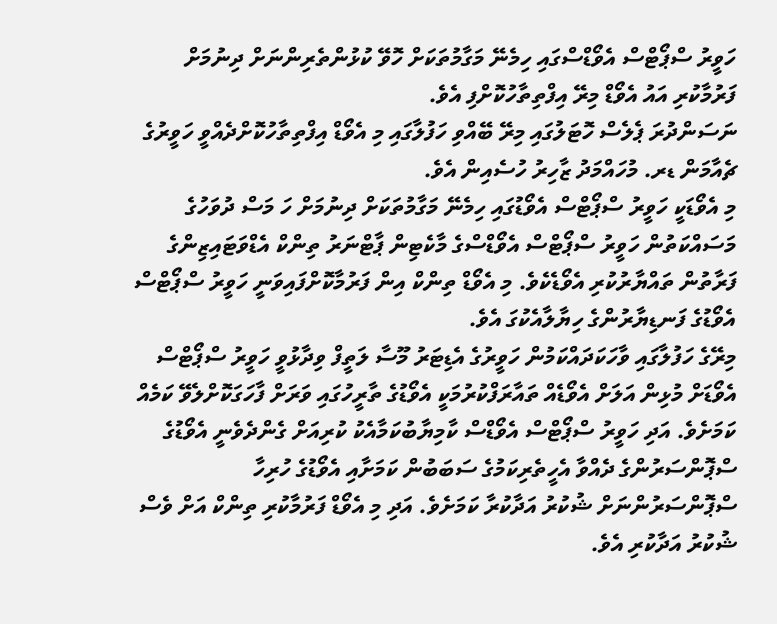ހަވީރު ސްޕޯޓްސް އެވޯޑްސްގައި ހިމެނޭ މަގާމުތަކަށް ހޮވޭ ކުޅުންތެރިންނަށް ދިނުމަށް ފަރުމާކުރި އައު އެވޯޑް މިރޭ އިފްތިތާހުކޮށްފި އެވެ.
ނަސަންދުރަ ޕެލެސް ހޮޓަލުގައި މިރޭ ބޭއްވި ހަފުލާގައި މި އެވޯޑް އިފްތިތާހުކޮށްދެއްވީ ހަވީރުގެ ޗެއާމަން ޑރ. މުހައްމަދު ޒާހިރު ހުސެއިން އެވެ.
މި އެވޯޑަކީ ހަވީރު ސްޕޯޓްސް އެވޯޑުގައި ހިމެނޭ މަގާމުތަކަށް ދިނުމަށް ހަ މަސް ދުވަހުގެ މަސައްކަތުން ހަވީރު ސްޕޯޓްސް އެވޯޑްސްގެ މާކެޓިން ޕާޓްނަރު ތިންކް އެޑްވަޓައިޒިންގެ ފަރާތުން ތައްޔާރުކުރި އެވޯޑެކެވެ. މި އެވޯޑް ތިންކް އިން ފަރުމާކޮށްފައިވަނީ ހަވީރު ސްޕޯޓްސް އެވޯޑުގެ ފަނޑިޔާރުންގެ ހިޔާލާއެކުގަ އެވެ.
މިރޭގެ ހަފުލާގައި ވާހަކަދައްކަމުން ހަވީރުގެ އެޑިޓަރު މޫސާ ލަތީފް ވިދާޅުވީ ހަވީރު ސްޕޯޓްސް އެވޯޑަށް މުޅިން އަލަށް އެވޯޑެއް ތައާރަފްކުރުމަކީ އެވޯޑުގެ ތާރީހުގައި ވަރަށް ފާހަގަކޮށްލެވޭ ކަމެއް ކަމަށެވެ. އަދި ހަވީރު ސްޕޯޓްސް އެވޯޑްސް ކާމިޔާބުކަމާއެކު ކުރިއަށް ގެންދެވެނީ އެވޯޑުގެ ސްޕޮންސަރުންގެ ދެއްވާ އެހީތެރިކަމުގެ ސަބަބުން ކަމަށާއި އެވޯޑުގެ ހުރިހާ ސްޕޮންސަރުންނަށް ޝުކުރު އަދާކުރާ ކަމަށެވެ. އަދި މި އެވޯޑް ފަރުމާކުރި ތިންކް އަށް ވެސް ޝުކުރު އަދާކުރި އެވެ.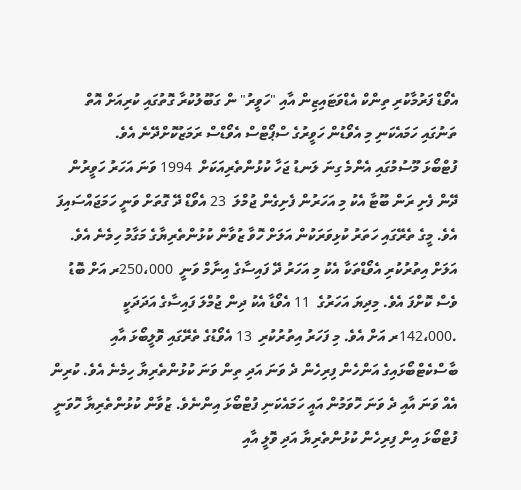އެވޯޑް ފަރުމާކުރި ތިންކް އެޑްވަޓައިޒިން އާއި "ހަވީރު" ން ގަބޫލުކުރާ ގޮތުގައި ކުރިއަށް އޮތް ތަނުގައި ހަމައެކަނި މި އެވޯޑުން ހަވީރުގެ ސްޕޯޓްސް އެވޯޑްސް ރަމަޒުކޮށްދޭނެ އެވެ.
ފުޓްބޯޅަ މޫސުމުގައި އެންމެ ގިނަ ލަނޑު ޖަހާ ކުޅުންތެރިއަކަށް  1994 ވަނަ އަހަރު ހަވީރުން ދޭން ފެށި ރަން ބޫޓާ އެކު މި އަހަރުން ފެށިގެން ޖުމްލަ  23 އެވޯޑް ދޭ ގޮތަށް ވަނީ ހަމަޖައްސައިފަ އެވެ. މީގެ ތެރޭގައި ހަތަރު ކުޅިވަރަކުން އަލަށް ހޮވާ ޒުވާން ކުޅުންތެރިޔާގެ މަގާމު ހިމެނެ އެވެ. އަލަށް އިތުރުކުރި އެވޯޑްތަކާ އެކު މި އަހަރު ދޭ ފައިސާގެ އިނާމް ވަނީ  250،000ރ އަށް ބޮޑު ވެސް ކޮށްފަ އެވެ. މިދިޔަ އަހަރުގެ  11 އެވޯޑާ އެކު ދިން ޖުމްލަ ފައިސާގެ އަދަދަކީ  .142،000ރ އަށް އެވެ. މި ފަހަރު އިތުރުކުރި  13 އެވޯޑުގެ ތެރޭގައި ވޮލީބޯޅަ އާއި ބާސްކެޓްބޯޅައިގެ އަންހެން ފިރިހެން ދެ ވަނަ އަދި ތިން ވަނަ ކުޅުންތެރިޔާ ހިމެނެ އެވެ. ކުރިން އެއް ވަނަ އާއި ދެ ވަނަ ހޮވަމުން އައީ ހަމައެކަނި ފުޓްބޯޅަ އިންނެވެ. ޒުވާން ކުޅުންތެރިޔާ ހޮވަނީ ފުޓްބޯޅަ އިން ފިރިހެން ކުޅުންތެރިޔާ އަދި ވޮލީ އާއި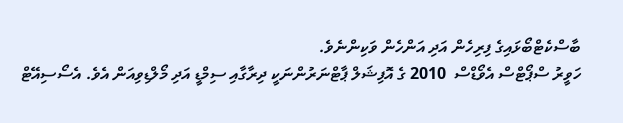ބާސްކެޓްބޯޅައިގެ ފިރިހެން އަދި އަންހެން ވަކިންނެވެ.
ހަވީރު ސްޕޯޓްސް އެވޯޑްސް  2010 ގެ އޮފިޝަލް ޕާޓްނަރުންނަކީ ދިރާގާއި ސިމްޑީ އަދި މޯލްޑިވިއަން އެވެ. އެސޯސިއޭޓް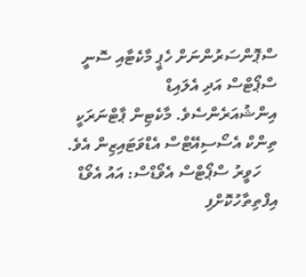ސްޕޮންސަރުންނަށް ހެޕީ މާކެޓާއި ސޮނީ ސްޕޯޓްސް އަދި އެލައިޑް އިންޝުއަރެންސެވެ. މާކެޓިން ޕާޓްނަރަކީ ތިންކް އެސޯސިއޭޓްސް އެޑްވަޓައިޒިން އެވެ.
    ހަވީރު ސްޕޯޓްސް އެވޯޑްސް: އައު އެވޯޑް އިފްތިތާހުކޮށްފި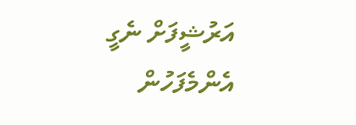އަރުޝީފަށް ނެގީ
އެންމެފަހުން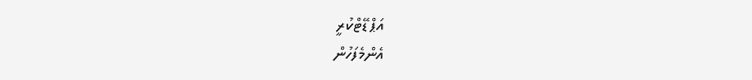އަޕްޑޭޓްކުރީ
އެންމެފަހުން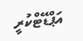އަޕްޑޭޓްކުރީ